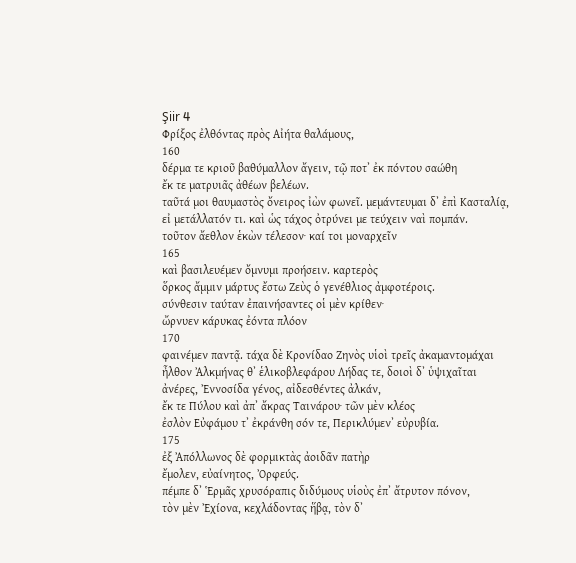Şiir 4
Φρίξος ἐλθόντας πρὸς Αἰήτα θαλάμους,
160
δέρμα τε κριοῦ βαθύμαλλον ἄγειν, τῷ ποτʼ ἐκ πόντου σαώθη
ἔκ τε ματρυιᾶς ἀθέων βελέων.
ταῦτά μοι θαυμαστὸς ὄνειρος ἰὼν φωνεῖ. μεμάντευμαι δʼ ἐπὶ Κασταλίᾳ,
εἰ μετάλλατόν τι. καὶ ὡς τάχος ὀτρύνει με τεύχειν ναὶ πομπάν.
τοῦτον ἄεθλον ἑκὼν τέλεσον· καί τοι μοναρχεῖν
165
καὶ βασιλευέμεν ὄμνυμι προήσειν. καρτερὸς
ὅρκος ἄμμιν μάρτυς ἔστω Ζεὺς ὁ γενέθλιος ἀμφοτέροις.
σύνθεσιν ταύταν ἐπαινήσαντες οἱ μὲν κρίθεν·
ὤρνυεν κάρυκας ἐόντα πλόον
170
φαινέμεν παντᾷ. τάχα δὲ Κρονίδαο Ζηνὸς υἱοὶ τρεῖς ἀκαμαντομάχαι
ἦλθον Ἀλκμήνας θʼ ἑλικοβλεφάρου Λήδας τε, δοιοὶ δʼ ὑψιχαῖται
ἀνέρες, Ἐννοσίδα γένος, αἰδεσθέντες ἀλκάν,
ἔκ τε Πύλου καὶ ἀπʼ ἄκρας Ταινάρου· τῶν μὲν κλέος
ἐσλὸν Εὐφάμου τʼ ἐκράνθη σόν τε, Περικλύμενʼ εὐρυβία.
175
ἐξ Ἀπόλλωνος δὲ φορμικτὰς ἀοιδᾶν πατὴρ
ἔμολεν, εὐαίνητος, Ὀρφεύς.
πέμπε δʼ Ἑρμᾶς χρυσόραπις διδύμους υἱοὺς ἐπʼ ἄτρυτον πόνον,
τὸν μὲν Ἐχίονα, κεχλάδοντας ἥβᾳ, τὸν δʼ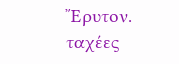Ἔρυτον. ταχέες